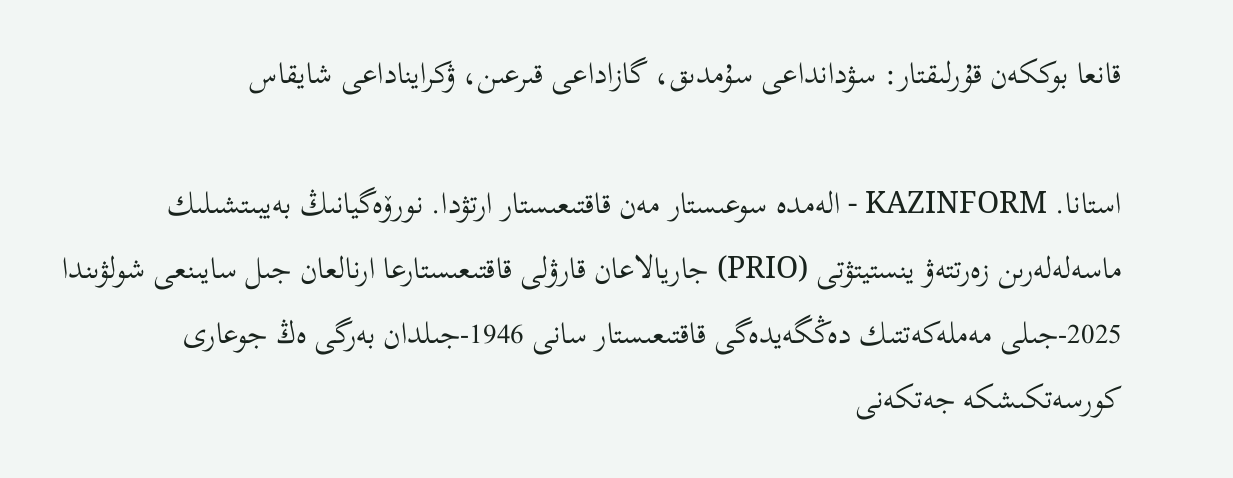قانعا بوككەن قۇرلىقتار: سۋدانداعى سۇمدىق، گازاداعى قىرعىن، ۋكرايناداعى شايقاس

استانا. KAZINFORM - الەمدە سوعىستار مەن قاقتىعىستار ارتۋدا. نورۆەگيانىڭ بەيبىتشىلىك ماسەلەلەرىن زەرتتەۋ ينستيتۋتى (PRIO) جاريالاعان قارۋلى قاقتىعىستارعا ارنالعان جىل سايىنعى شولۋىندا 2025-جىلى مەملەكەتتىك دەڭگەيدەگى قاقتىعىستار سانى 1946-جىلدان بەرگى ەڭ جوعارى كورسەتكىشكە جەتكەنى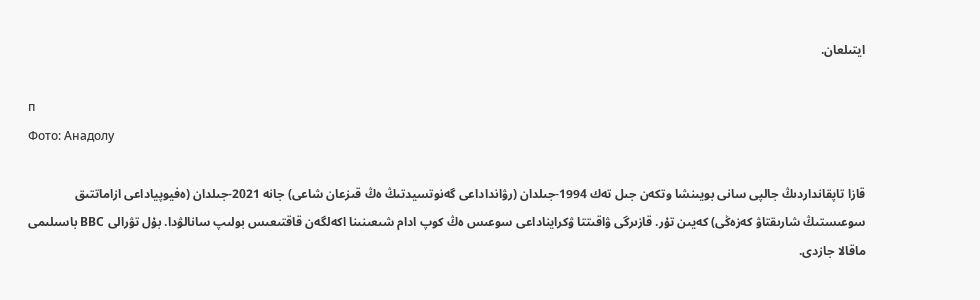ايتىلعان.

п
Фото: Анадолу

قازا تاپقانداردىڭ جالپى سانى بويىنشا وتكەن جىل تەك 1994-جىلدان (رۋانداداعى گەنوتسيدتىڭ ەڭ قىزعان شاعى) جانە 2021-جىلدان (ەفيوپياداعى ازاماتتىق سوعىستىڭ شارىقتاۋ كەزەڭى) كەيىن تۇر. قازىرگى ۋاقىتتا ۋكرايناداعى سوعىس ەڭ كوپ ادام شىعىنىنا اكەلگەن قاقتىعىس بولىپ سانالۋدا. بۇل تۋرالى BBC باسىلىمى ماقالا جازدى.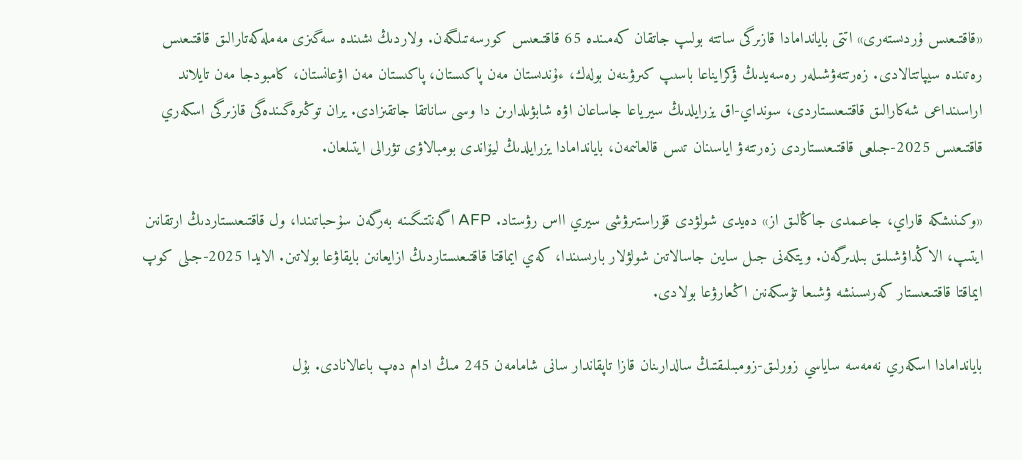«قاقتىعىس ۇردىستەرى» اتتى باياندامادا قازىرگى ساتتە بولىپ جاتقان كەمىندە 65 قاقتىعىس كورسەتىلگەن. ولاردىڭ ىشىندە سەگىزى مەملەكەتارالىق قاقتىعىس رەتىندە سيپاتتالادى. زەرتتەۋشىلەر رەسەيدىڭ ۋكرايناعا باسىپ كىرۋىنەن بولەك، ءۇندىستان مەن پاكىستان، پاكىستان مەن اۋعانستان، كامبودجا مەن تايلاند اراسىنداعى شەكارالىق قاقتىعىستاردى، سونداي-اق يزرايلدىڭ سيرياعا جاساعان اۋە شابۋىلدارىن دا وسى ساناتقا جاتقىزادى. يران توڭىرەگىندەگى قازىرگى اسكەري قاقتىعىس 2025-جىلعى قاقتىعىستاردى زەرتتەۋ اياسىنان تىس قالعانىمەن، باياندامادا يزرايلدىڭ ليۆاندى بومبالاۋى تۋرالى ايتىلعان.

«وكىنىشكە قاراي، جاعىمدى جاڭالىق از» دەيدى شولۋدى قۇراستىرۋشى سيري ااس رۋستاد. AFP اگەنتتىگىنە بەرگەن سۇحباتىندا، ول قاقتىعىستاردىڭ ارتقانىن ايتىپ، الاڭداۋشىلىق بىلدىرگەن. ويتكەنى جىل سايىن جاسالاتىن شولۋلار بارىسىندا، كەي ايماقتا قاقتىعىستاردىڭ ازايعانىن بايقاۋعا بولاتىن. الايدا 2025-جىلى كوپ ايماقتا قاقتىعىستار كەرىسىنشە ۋشىعا تۇسكەنىن اڭعارۋعا بولادى.

باياندامادا اسكەري نەمەسە ساياسي زورلىق-زومبىلىقتىڭ سالدارىنان قازا تاپقاندار سانى شامامەن 245 مىڭ ادام دەپ باعالانادى. بۇل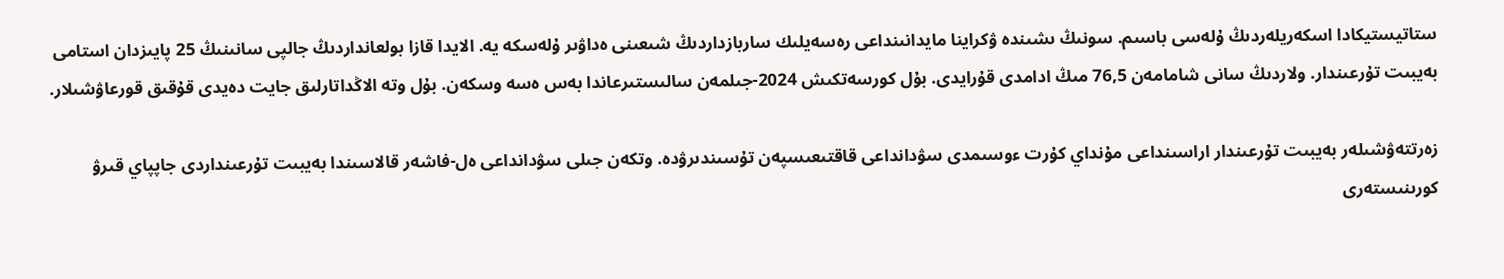ستاتيستيكادا اسكەريلەردىڭ ۇلەسى باسىم. سونىڭ ىشىندە ۋكراينا مايدانىنداعى رەسەيلىك ساربازداردىڭ شىعىنى ەداۋىر ۇلەسكە يە. الايدا قازا بولعانداردىڭ جالپى سانىنىڭ 25 پايىزدان استامى بەيبىت تۇرعىندار. ولاردىڭ سانى شامامەن 76,5 مىڭ ادامدى قۇرايدى. بۇل كورسەتكىش 2024-جىلمەن سالىستىرعاندا بەس ەسە وسكەن. بۇل وتە الاڭداتارلىق جايت دەيدى قۇقىق قورعاۋشىلار.

زەرتتەۋشىلەر بەيبىت تۇرعىندار اراسىنداعى مۇنداي كۇرت ءوسىمدى سۋدانداعى قاقتىعىسپەن تۇسىندىرۋدە. وتكەن جىلى سۋدانداعى ەل-فاشەر قالاسىندا بەيبىت تۇرعىنداردى جاپپاي قىرۋ كورىنىستەرى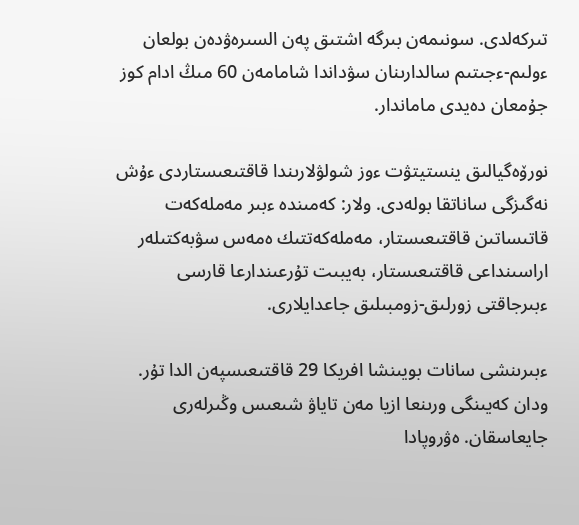تىركەلدى. سونىمەن بىرگە اشتىق پەن السىرەۋدەن بولعان ءولىم-ءجىتىم سالدارىنان سۋداندا شامامەن 60 مىڭ ادام كوز جۇمعان دەيدى ماماندار.

نورۆەگيالىق ينستيتۋت ءوز شولۋلارىندا قاقتىعىستاردى ءۇش نەگىزگى ساناتقا بولەدى. ولار: كەمىندە ءبىر مەملەكەت قاتىساتىن قاقتىعىستار، مەملەكەتتىك ەمەس سۋبەكتىلەر اراسىنداعى قاقتىعىستار، بەيبىت تۇرعىندارعا قارسى ءبىرجاقتى زورلىق-زومبىلىق جاعدايلارى.

ءبىرىنشى سانات بويىنشا افريكا 29 قاقتىعىسپەن الدا تۇر. ودان كەيىنگى ورىنعا ازيا مەن تاياۋ شىعىس وڭىرلەرى جايعاسقان. ەۋروپادا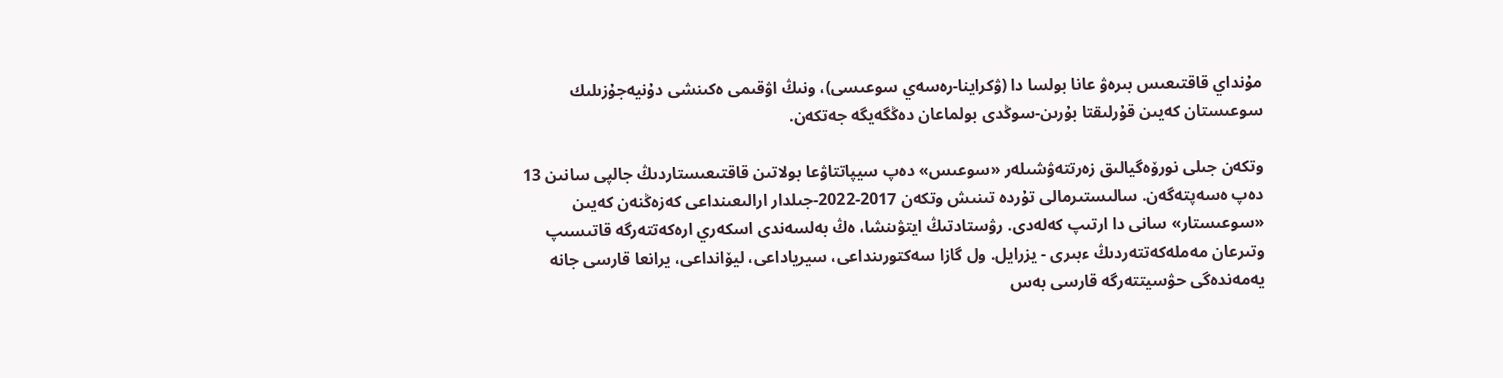مۇنداي قاقتىعىس بىرەۋ عانا بولسا دا (ۋكراينا-رەسەي سوعىسى)، ونىڭ اۋقىمى ەكىنشى دۇنيەجۇزىلىك سوعىستان كەيىن قۇرلىقتا بۇرىن-سوڭدى بولماعان دەڭگەيگە جەتكەن.

وتكەن جىلى نورۆەگيالىق زەرتتەۋشىلەر «سوعىس» دەپ سيپاتتاۋعا بولاتىن قاقتىعىستاردىڭ جالپى سانىن 13 دەپ ەسەپتەگەن. سالىستىرمالى تۇردە تىنىش وتكەن 2017-2022-جىلدار ارالىعىنداعى كەزەڭنەن كەيىن «سوعىستار» سانى دا ارتىپ كەلەدى. رۋستادتىڭ ايتۋىنشا، ەڭ بەلسەندى اسكەري ارەكەتتەرگە قاتىسىپ وتىرعان مەملەكەتتەردىڭ ءبىرى - يزرايل. ول گازا سەكتورىنداعى، سيرياداعى، ليۆانداعى، يرانعا قارسى جانە يەمەندەگى حۋسيتتەرگە قارسى بەس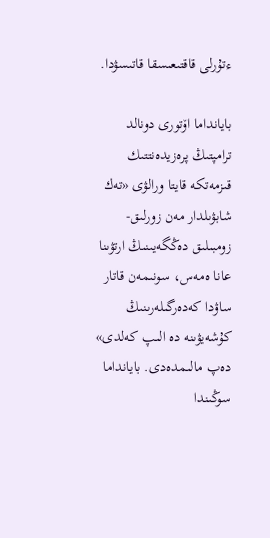ءتۇرلى قاقتىعىسقا قاتىسۋدا.

بايانداما اۆتورى دونالد ترامپتىڭ پرەزيدەنتتىك قىزمەتكە قايتا ورالۋى «تەك شابۋىلدار مەن زورلىق-زومبىلىق دەڭگەيىنىڭ ارتۋىنا عانا ەمەس، سونىمەن قاتار ساۋدا كەدەرگىلەرىنىڭ كۇشەيۋىنە دە الىپ كەلدى» دەپ مالىمدەدى. بايانداما سوڭىندا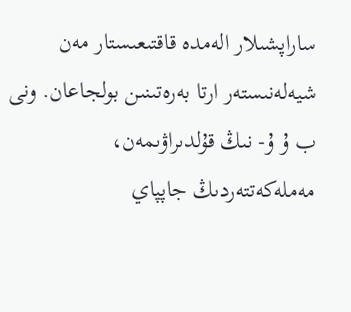ساراپشىلار الەمدە قاقتىعىستار مەن شيەلەنىستەر ارتا بەرەتىنىن بولجاعان. ونى ب ۇ ۇ- نىڭ قۇلدىراۋىمەن، مەملەكەتتەردىڭ جاپپاي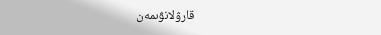قارۋلانۋىمەن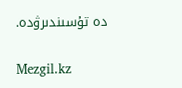دە تۇسىندىرۋدە.

Mezgil.kz